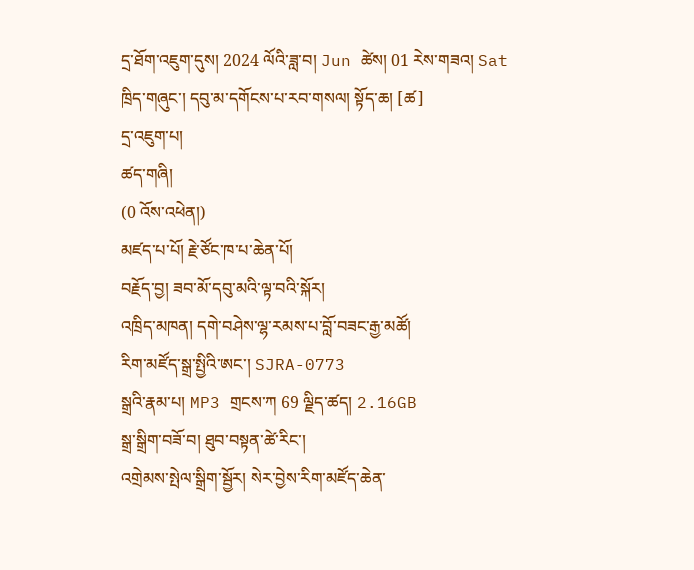དྲ་ཐོག་འཇུག་དུས། 2024 ལོའི་ཟླ་བ། Jun ཚེས། 01 རེས་གཟའ། Sat
ཁྲིད་གཞུང་། དབུ་མ་དགོངས་པ་རབ་གསལ། སྟོད་ཆ། [ཚ]
དྲ་འཇུག་པ།
ཚད་གཞི།
(0 འོས་འཕེན།)
མཛད་པ་པོ། རྗེ་ཙོང་ཁ་པ་ཆེན་པོ།
བརྗོད་བྱ། ཟབ་མོ་དབུ་མའི་ལྟ་བའི་སྐོར།
འཁྲིད་མཁན། དགེ་བཤེས་ལྷ་རམས་པ་བློ་བཟང་རྒྱ་མཚོ།
རིག་མཛོད་སྒྲ་སྤྱིའི་ཨང་། SJRA-0773
སྒྲའི་རྣམ་པ། MP3 གྲངས་ཀ 69 ལྗིད་ཚད། 2.16GB
སྒྲ་སྒྲིག་བཟོ་བ། ཐུབ་བསྟན་ཚེ་རིང་།
འགྲེམས་སྤེལ་སྒྲིག་སྦྱོར། སེར་བྱེས་རིག་མཛོད་ཆེན་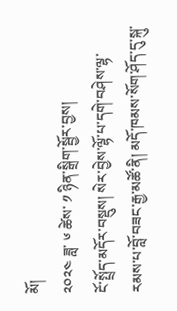མོ།
༢༠༢༤ ཟླ་ ༦ ཚེས་ ༡ ཉིན་སྒྲིག་སྦྱོར་བྱས།
ངོ་སྤྲོད་མདོར་བསྡུས། སེར་བྱེས་ལྷོ་པ་དགེ་བཤེས་ལྷ་རམས་པ་བློ་བཟང་རྒྱ་མཚོ་ནི། མདོ་ཁམས་སོག་ཤོད་དུ་སྐུ་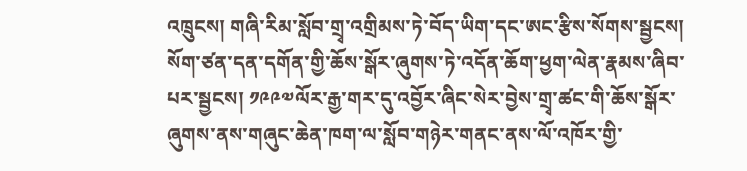འཁྲུངས། གཞི་རིམ་སློབ་གྲྭ་འགྲིམས་ཏེ་བོད་ཡིག་དང་ཨང་རྩིས་སོགས་སྦྱངས། སོག་ཙན་དན་དགོན་གྱི་ཆོས་སྒོར་ཞུགས་ཏེ་འདོན་ཆོག་ཕྱག་ལེན་རྣམས་ཞིབ་པར་སྦྱངས། ༡༩༩༧ལོར་རྒྱ་གར་དུ་འབྱོར་ཞིང་སེར་བྱེས་གྲྭ་ཚང་གི་ཆོས་སྒོར་ཞུགས་ནས་གཞུང་ཆེན་ཁག་ལ་སློབ་གཉེར་གནང་ནས་ལོ་འཁོར་གྱི་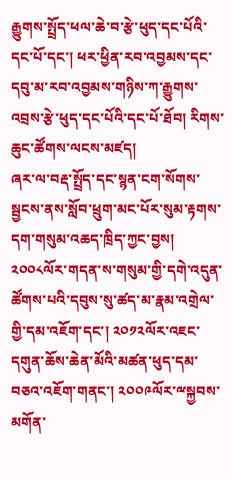རྒྱུགས་སྤྲོད་ཕལ་ཆེ་བ་རྩེ་ཕུད་དང་པོའི་དང་པོ་དང་། ཕར་ཕྱིན་རབ་འབྱམས་དང་དབུ་མ་རབ་འབྱམས་གཉིས་ཀ་རྒྱུགས་འབྲས་རྩེ་ཕུད་དང་པོའི་དང་པོ་ཐོབ། རིགས་ཆུང་ཚོགས་ལངས་མཛད།
ཞར་ལ་བརྡ་སྤྲོད་དང་སྙན་ངག་སོགས་སྦྱངས་ནས་སློབ་ཕྲུག་མང་པོར་སུམ་རྟགས་དག་གསུམ་འཆད་ཁྲིད་ཀྱང་བྱས། ༢༠༠༨ལོར་གདན་ས་གསུམ་གྱི་དགེ་འདུན་ཚོགས་པའི་དབུས་སུ་ཚད་མ་རྣམ་འགྲེལ་གྱི་དམ་འཇོག་དང་། ༢༠༡༢ལོར་འཇང་དགུན་ཆོས་ཆེན་མོའི་མཚན་ཕུད་དམ་བཅའ་འཇོག་གནང་། ༢༠༠༩ལོར་ྋསྐྱབས་མགོན་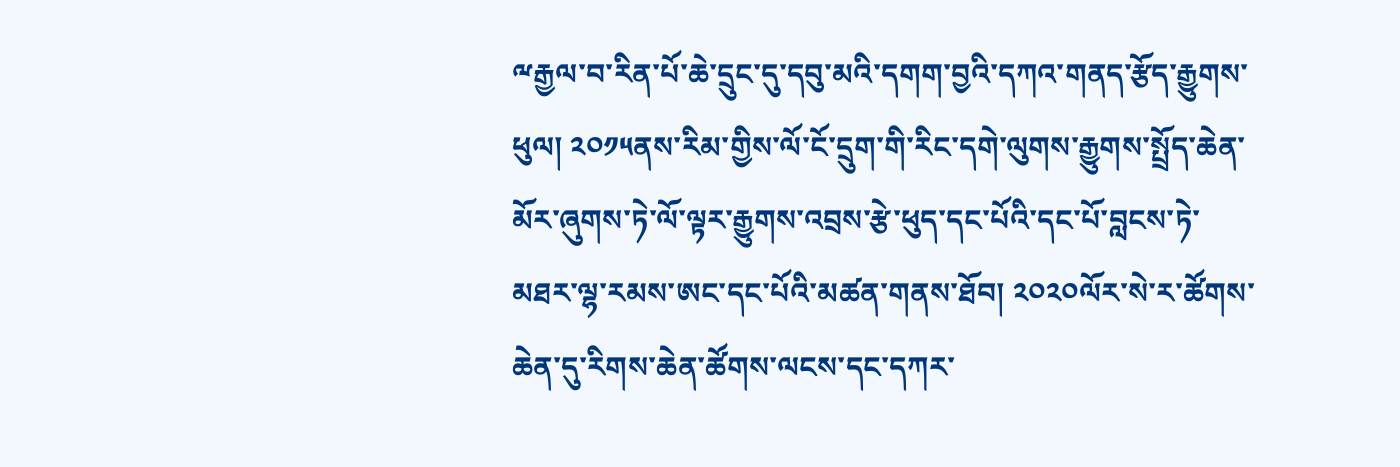ྋརྒྱལ་བ་རིན་པོ་ཆེ་དྲུང་དུ་དབུ་མའི་དགག་བྱའི་དཀའ་གནད་རྩོད་རྒྱུགས་ཕུལ། ༢༠༡༥ནས་རིམ་གྱིས་ལོ་ངོ་དྲུག་གི་རིང་དགེ་ལུགས་རྒྱུགས་སྤྲོད་ཆེན་མོར་ཞུགས་ཏེ་ལོ་ལྟར་རྒྱུགས་འབྲས་རྩེ་ཕུད་དང་པོའི་དང་པོ་བླངས་ཏེ་མཐར་ལྷ་རམས་ཨང་དང་པོའི་མཚན་གནས་ཐོབ། ༢༠༢༠ལོར་སེ་ར་ཚོགས་ཆེན་དུ་རིགས་ཆེན་ཚོགས་ལངས་དང་དཀར་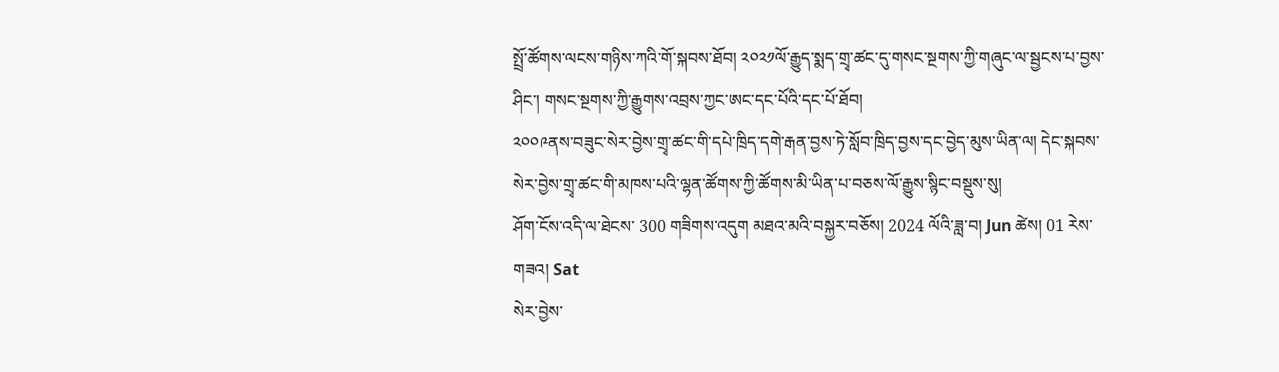སྤྲོ་ཚོགས་ལངས་གཉིས་ཀའི་གོ་སྐབས་ཐོབ། ༢༠༢༡ལོ་རྒྱུད་སྨད་གྲྭ་ཚང་དུ་གསང་སྔགས་ཀྱི་གཞུང་ལ་སྦྱངས་པ་བྱས་ཤིང་། གསང་སྔགས་ཀྱི་རྒྱུགས་འབྲས་ཀྱང་ཨང་དང་པོའི་དང་པོ་ཐོབ།
༢༠༠༩ནས་བཟུང་སེར་བྱེས་གྲྭ་ཚང་གི་དཔེ་ཁྲིད་དགེ་རྒན་བྱས་ཏེ་སློབ་ཁྲིད་བྱས་དང་བྱེད་མུས་ཡིན་ལ། དེང་སྐབས་སེར་བྱེས་གྲྭ་ཚང་གི་མཁས་པའི་ལྷན་ཚོགས་ཀྱི་ཚོགས་མི་ཡིན་པ་བཅས་ལོ་རྒྱུས་སྙིང་བསྡུས་སུ།
ཤོག་ངོས་འདི་ལ་ཐེངས་ 300 གཟིགས་འདུག མཐའ་མའི་བསྐྱར་བཅོས། 2024 ལོའི་ཟླ་བ། Jun ཚེས། 01 རེས་གཟའ། Sat
སེར་བྱེས་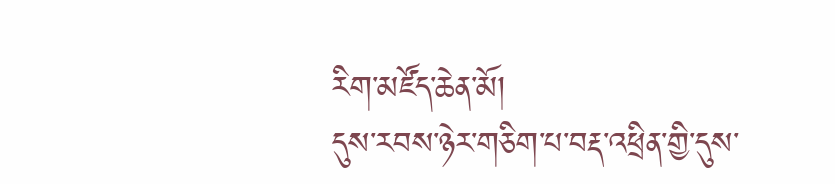རིག་མཛོད་ཆེན་མོ།
དུས་རབས་ཉེར་གཅིག་པ་བརྡ་འཕྲིན་གྱི་དུས་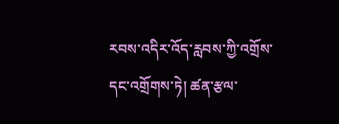རབས་འདིར་འོད་རླབས་ཀྱི་འགྲོས་དང་འགྲོགས་ཏེ། ཚན་རྩལ་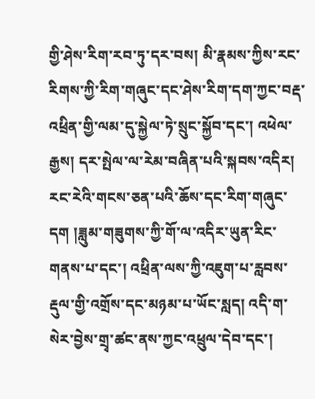གྱི་ཤེས་རིག་རབ་ཏུ་དར་བས། མི་རྣམས་ཀྱིས་རང་རིགས་ཀྱི་རིག་གཞུང་དང་ཤེས་རིག་དག་ཀྱང་བརྡ་འཕྲིན་གྱི་ལམ་དུ་སྐྱེལ་ཏེ་སྲུང་སྐྱོབ་དང་། འཕེལ་རྒྱས། དར་སྤེལ་ལ་རེམ་བཞིན་པའི་སྐབས་འདིར། རང་རེའི་གངས་ཅན་པའི་ཆོས་དང་རིག་གཞུང་དག །ཟླུམ་གཟུགས་ཀྱི་གོ་ལ་འདིར་ཡུན་རིང་གནས་པ་དང་། འཕྲིན་ལས་ཀྱི་འཇུག་པ་རླབས་རྡུལ་གྱི་འགྲོས་དང་མཉམ་པ་ཡོང་སླད། འདི་ག་སེར་བྱེས་གྲྭ་ཚང་ནས་ཀྱང་འཕྲུལ་དེབ་དང་།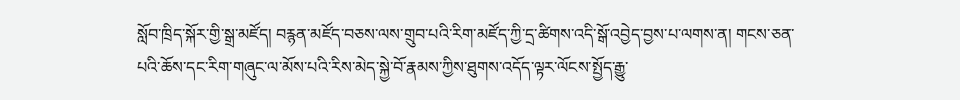སློབ་ཁྲིད་སྐོར་གྱི་སྒྲ་མཛོད། བརྙན་མཛོད་བཅས་ལས་གྲུབ་པའི་རིག་མཛོད་ཀྱི་དྲ་ཚིགས་འདི་སྒོ་འབྱེད་བྱས་པ་ལགས་ན། གངས་ཅན་པའི་ཆོས་དང་རིག་གཞུང་ལ་མོས་པའི་རིས་མེད་སྐྱེ་བོ་རྣམས་ཀྱིས་ཐུགས་འདོད་ལྟར་ལོངས་སྤྱོད་རྒྱུ་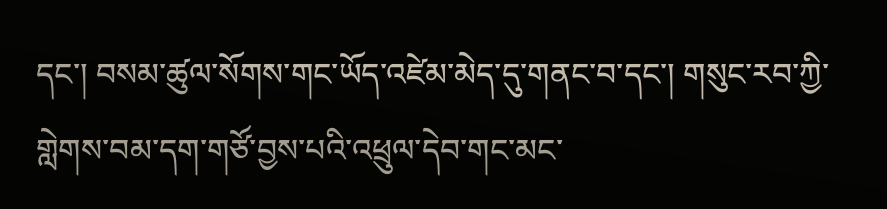དང་། བསམ་ཚུལ་སོགས་གང་ཡོད་འཛེམ་མེད་དུ་གནང་བ་དང་། གསུང་རབ་ཀྱི་གླེགས་བམ་དག་གཙོ་བྱས་པའི་འཕྲུལ་དེབ་གང་མང་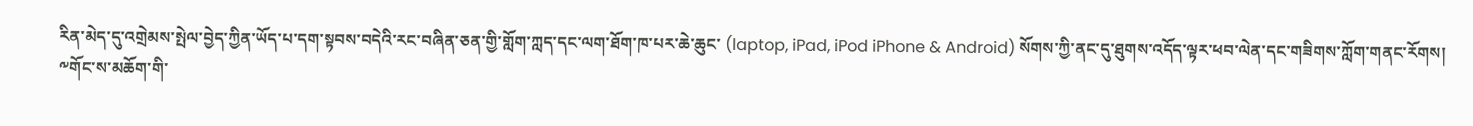རིན་མེད་དུ་འགྲེམས་སྤེལ་བྱེད་ཀྱིན་ཡོད་པ་དག་སྟབས་བདེའི་རང་བཞིན་ཅན་གྱི་གློག་ཀླད་དང་ལག་ཐོག་ཁ་པར་ཆེ་ཆུང་ (laptop, iPad, iPod iPhone & Android) སོགས་ཀྱི་ནང་དུ་ཐུགས་འདོད་ལྟར་ཕབ་ལེན་དང་གཟིགས་ཀློག་གནང་རོགས།
༸གོང་ས་མཆོག་གི་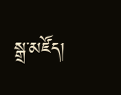སྒྲ་མཛོད།